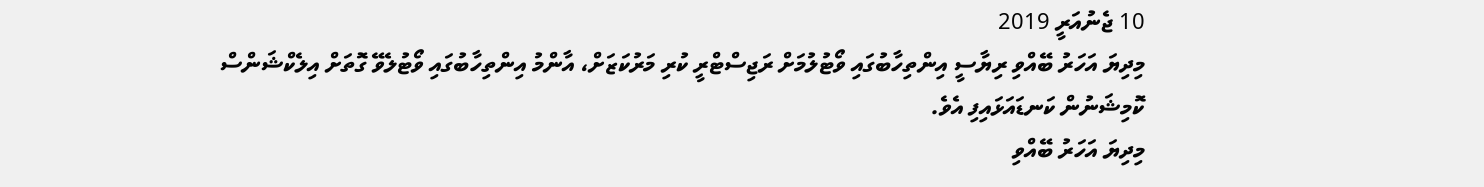10 ޖެނުއަރީ 2019
މިދިޔަ އަހަރު ބޭއްވި ރިޔާސީ އިންތިހާބުގައި ވޯޓުލުމަށް ރަޖިސްޓްރީ ކުރި މަރުކަޒަށް، އާންމު އިންތިހާބުގައި ވޯޓުލެވޭ ގޮތަށް އިލެކްޝަންސް ކޮމިޝަނުން ކަނޑައަޅައިފި އެވެ.
މިދިޔަ އަހަރު ބޭއްވި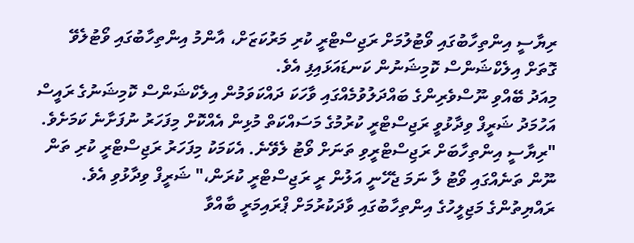ރިޔާސީ އިންތިހާބުގައި ވޯޓުލުމަށް ރަޖިސްޓްރީ ކުރި މަރުކަޒަށް، އާންމު އިންތިހާބުގައި ވޯޓުލެވޭ ގޮތަށް އިލެކްޝަންސް ކޮމިޝަނުން ކަނޑައަޅައިފި އެވެ.
މިއަދު ބޭއްވި ނޫސްވެރިންގެ ބައްދަލުވުމެއްގައި ވާހަކަ ދައްކަވަމުން އިލެކްޝަންސް ކޮމިޝަނުގެ ރައީސް އަހުމަދު ޝަރީފް ވިދާޅުވީ ރަޖިސްޓްރީ ކުރުމުގެ މަސައްކަތް މުޅިން އެއްކޮށް މިފަހަރު ނުފަށާނެ ކަމަށެވެ.
"ރިޔާސީ އިންތިހާބަށް ރަޖިސްޓްރީވި ތަނަށް ވޯޓު ލެވޭނެ. އެކަމަކު މިފަހަރު ރަޖިސްޓްރީ ކުރި ތަން ނޫން ތަނެއްގައި ވޯޓު ލާ ނަމަ ޖެހޭނީ އަލުން ރީ ރަޖިސްޓްރީ ކުރަން،" ޝަރީފް ވިދާޅުވި އެވެ.
ރައްޔިތުންގެ މަޖިލީހުގެ އިންތިހާބުގައި ވާދަކުރުމަށް ޕްރައިމަރީ ބާއްވާ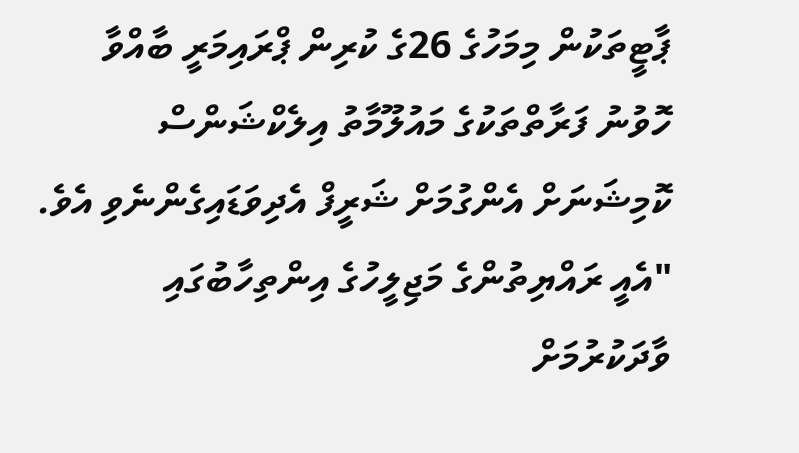ޕާޓީތަކުން މިމަހުގެ 26ގެ ކުރިން ޕްރައިމަރީ ބާއްވާ ހޮވުނު ފަރާތްތަކުގެ މައުލޫމާތު އިލެކްޝަންސް ކޮމިޝަނަށް އެންގުމަށް ޝަރީފް އެދިވަޑައިގެންނެވި އެވެ.
"އެއީ ރައްޔިތުންގެ މަޖިލީހުގެ އިންތިހާބުގައި ވާދަކުރުމަށް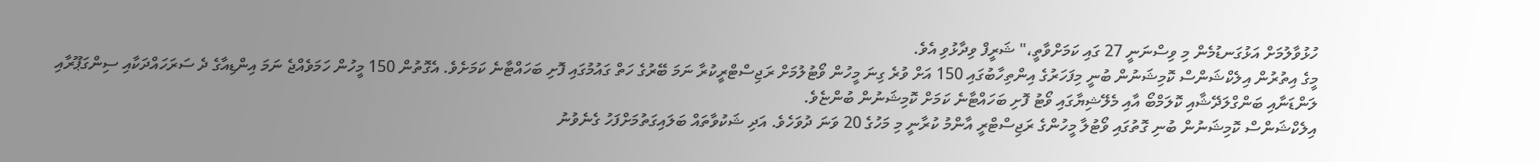ހުޅުވާލުމަށް އަޅުގަނޑުމެން މި ވިސްނަނީ 27 ގައި ކަމަށްވާތީ،" ޝަރީފް ވިދާޅުވި އެވެ.
މީގެ އިތުރުން އިލެކްޝަންސް ކޮމިޝަނުން ބުނީ މިފަހަރުގެ އިންތިހާބުގައި 150 އަށް ވުރެ ގިނަ މީހުން ވޯޓުލުމަށް ރަޖިސްޓްރީކުރާ ނަމަ ބޭރުގެ ހަތް ގައުމުގައި ފޮށި ބަހައްޓާނެ ކަމަށެވެ. އެގޮތުން 150 މީހުން ހަމަވެއްޖެ ނަމަ އިންޑިއާގެ ދެ ސަރަހައްދަކާއި ސިންގަޕޫރާއި ލަންޑަނާއި ބަންގްލަދޭޝާއި ކޮލަމްބޯ އާއި މެލޭޝިޔާގައި ވޯޓު ފޮށި ބަހައްޓާނެ ކަމަށް ކޮމިޝަނުން ބުންޏެވެ.
އިލެކްޝަންސް ކޮމިޝަނުން ބުނި ގޮތުގައި ވޯޓުލާ މީހުންގެ ރަޖިސްޓްރީ އާންމު ކުރާނީ މި މަހުގެ 20 ވަނަ ދުވަހެވެ. އަދި ޝަކުވާތައް ބަލައިގަތުމަށްފަހު ގެނެވުނު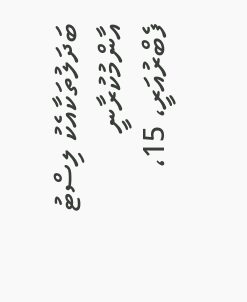ބަދަލުތަކާއެކު ލިސްޓު އާންމުކުރާނީ ފެބްރުއަރީ، 15،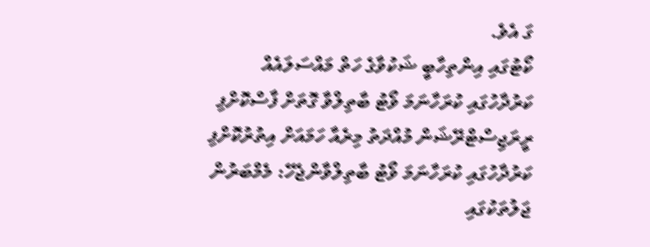ގަ އެވެ.
ކޯޓުގައި އިންތިހާބީ ޝަކުވާގެ ހަތް މައްސަލައެއް
ކަރުދާހުގައި ކުރަހާނަމަ ވޯޓު ބާތިލްވާ ގޮތަށް ފާސްކޮށްފި
ރީރަޖިސްޓްރޭޝަން މުއްދަތު މިރެއާ ހަމައަށް އިތުރުކޮށްފި
ކަރުދާހުގައި ކުރަހާނަމަ ވޯޓު ބާތިލްވާންޖެހޭ: މެމްބަރުން
ޖަލުތަކުގައި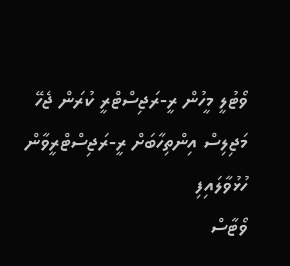ވޯޓުލީ މީހުން ރީ-ރަޖިސްޓްރީ ކުރަން ޖެހޭ
މަޖިލިސް އިންތިހާބަށް ރީ-ރަޖިސްޓްރީވާން ހުޅުވާލައިފި
ވޯޓާސް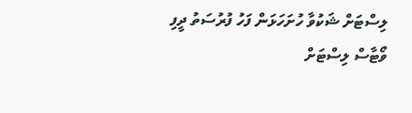ލިސްޓަށް ޝަކުވާ ހުށަހަޅަން ފަހު ފުރުސަތު ދީފި
ވޯޓާސް ލިސްޓަށް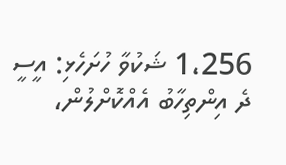1،256 ޝަކުވާ ހުށަހެޅި: އީސީ
ދެ އިންތިހާބު އެއްކޮށްލުން،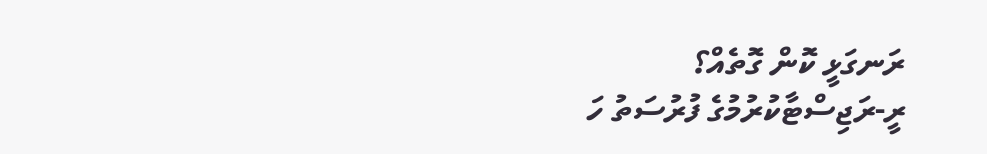ރަނގަޅީ ކޮން ގޮތެއް؟
ރީ-ރަޖިސްޓާކުރުމުގެ ފުރުސަތު ހަ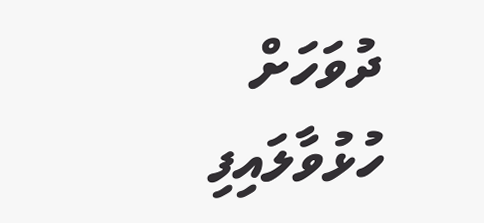ދުވަހަށް ހުޅުވާލައިފި